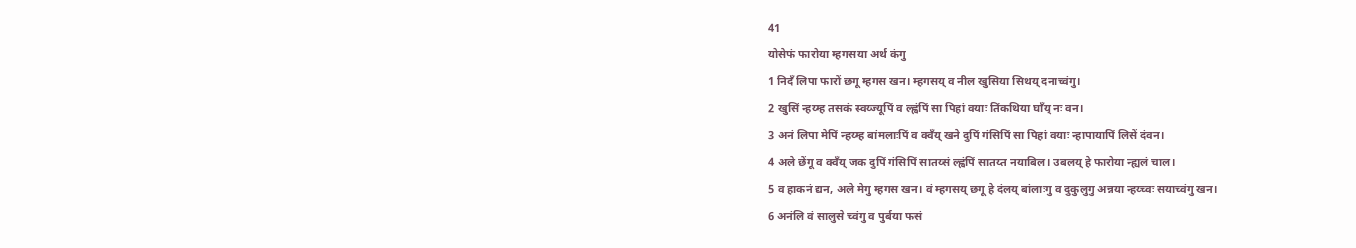41
योसेफं फारोया म्हगसया अर्थ कंगु
1 निदँ लिपा फारों छगू म्हगस खन। म्हगसय् व नील खुसिया सिथय् दनाच्वंगु।
2 खुसिं न्हय्म्ह तसकं स्वय्ज्यूपिं व ल्ह्वंपिं सा पिहां वयाः तिंकथिया घाँय् नः वन।
3 अनं लिपा मेपिं न्हय्म्ह बांमलाःपिं व क्वँय् खने दुपिं गंसिपिं सा पिहां वयाः न्हापायापिं लिसें दंवन।
4 अले छेंगू व क्वँय् जक दुपिं गंसिपिं सातय्सं ल्ह्वंपिं सातय्त नयाबिल। उबलय् हे फारोया न्ह्यलं चाल।
5 व हाकनं द्यन, अले मेगु म्हगस खन। वं म्हगसय् छगू हे दंलय् बांलाःगु व दुकुलुगु अन्नया न्हय्च्वः सयाच्वंगु खन।
6 अनंलि वं सालुसे च्वंगु व पुर्बया फसं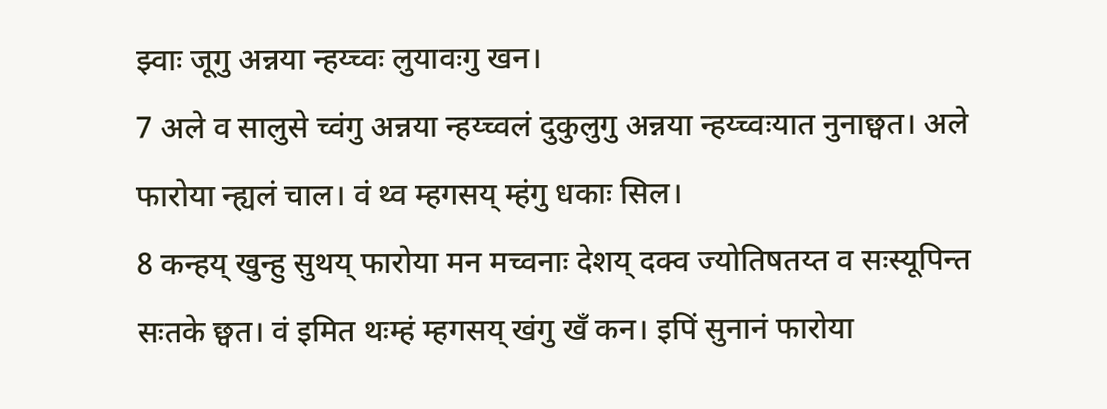झ्वाः जूगु अन्नया न्हय्च्वः लुयावःगु खन।
7 अले व सालुसे च्वंगु अन्नया न्हय्च्वलं दुकुलुगु अन्नया न्हय्च्वःयात नुनाछ्वत। अले फारोया न्ह्यलं चाल। वं थ्व म्हगसय् म्हंगु धकाः सिल।
8 कन्हय् खुन्हु सुथय् फारोया मन मच्वनाः देशय् दक्व ज्योतिषतय्त व सःस्यूपिन्त सःतके छ्वत। वं इमित थःम्हं म्हगसय् खंगु खँ कन। इपिं सुनानं फारोया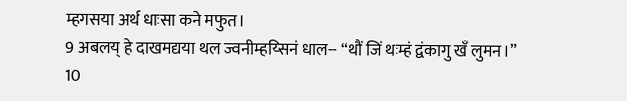म्हगसया अर्थ धाःसा कने मफुत।
9 अबलय् हे दाखमद्यया थल ज्वनीम्हय्सिनं धाल-- “थौं जिं थःम्हं द्वंकागु खँ लुमन।”
10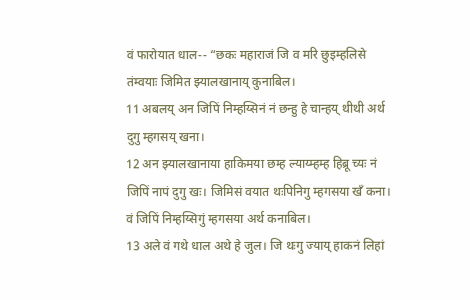वं फारोयात धाल-- “छकः महाराजं जि व मरि छुइम्हलिसे तंम्वयाः जिमित झ्यालखानाय् कुनाबिल।
11 अबलय् अन जिपिं निम्हय्सिनं नं छन्हु हे चान्हय् थीथी अर्थ दुगु म्हगसय् खना।
12 अन झ्यालखानाया हाकिमया छम्ह ल्याय्म्हम्ह हिब्रू च्यः नं जिपिं नापं दुगु खः। जिमिसं वयात थःपिनिगु म्हगसया खँ कना। वं जिपिं निम्हय्सिगुं म्हगसया अर्थ कनाबिल।
13 अले वं गथे धाल अथे हे जुल। जि थःगु ज्याय् हाकनं लिहां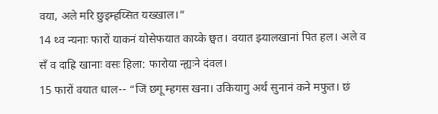वया, अले मरि छुइम्हय्सित यख्खाल।”
14 थ्व न्यनाः फारों याकनं योसेफयात काय्के छ्वत। वयात झ्यालखानां पित हल। अले व सँ व दाह्रि खानाः वसः हिला: फारोया न्ह्यःने दंवल।
15 फारों वयात धाल-- “जिं छगू म्हगस खना। उकियागु अर्थ सुनानं कने मफुत। छं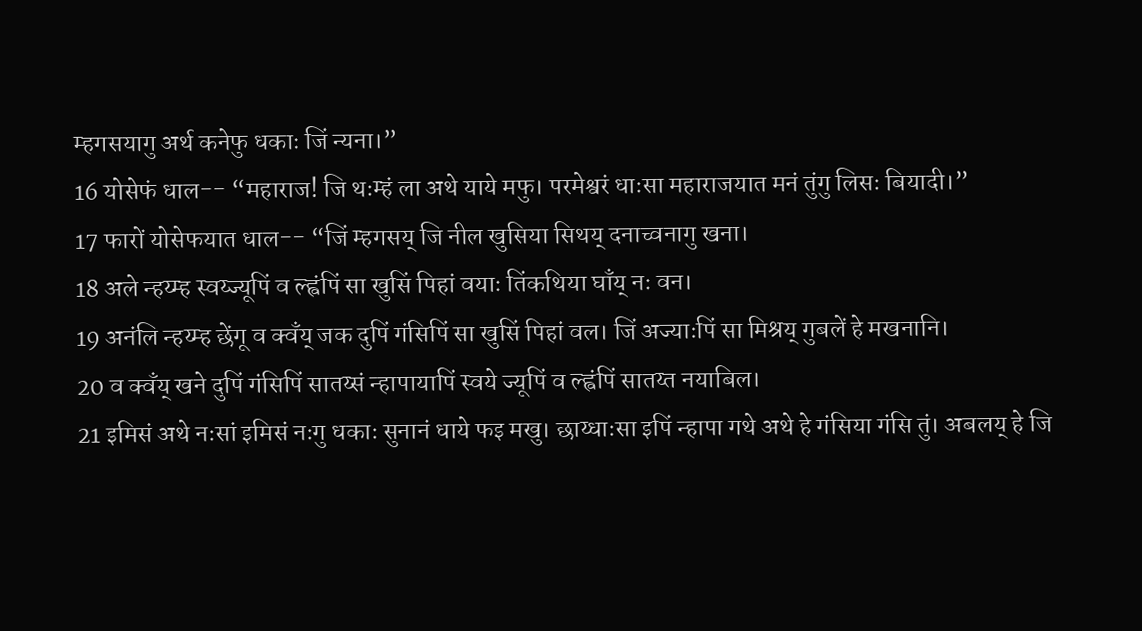म्हगसयागु अर्थ कनेफु धकाः जिं न्यना।”
16 योसेफं धाल-- “महाराज! जि थःम्हं ला अथे याये मफु। परमेश्वरं धाःसा महाराजयात मनं तुंगु लिसः बियादी।”
17 फारों योसेफयात धाल-- “जिं म्हगसय् जि नील खुसिया सिथय् दनाच्वनागु खना।
18 अले न्हय्म्ह स्वय्ज्यूपिं व ल्ह्वंपिं सा खुसिं पिहां वयाः तिंकथिया घाँय् नः वन।
19 अनंलि न्हय्म्ह छेंगू व क्वँय् जक दुपिं गंसिपिं सा खुसिं पिहां वल। जिं अज्याःपिं सा मिश्रय् गुबलें हे मखनानि।
20 व क्वँय् खने दुपिं गंसिपिं सातय्सं न्हापायापिं स्वये ज्यूपिं व ल्ह्वंपिं सातय्त नयाबिल।
21 इमिसं अथे नःसां इमिसं नःगु धकाः सुनानं धाये फइ मखु। छाय्धाःसा इपिं न्हापा गथे अथे हे गंसिया गंसि तुं। अबलय् हे जि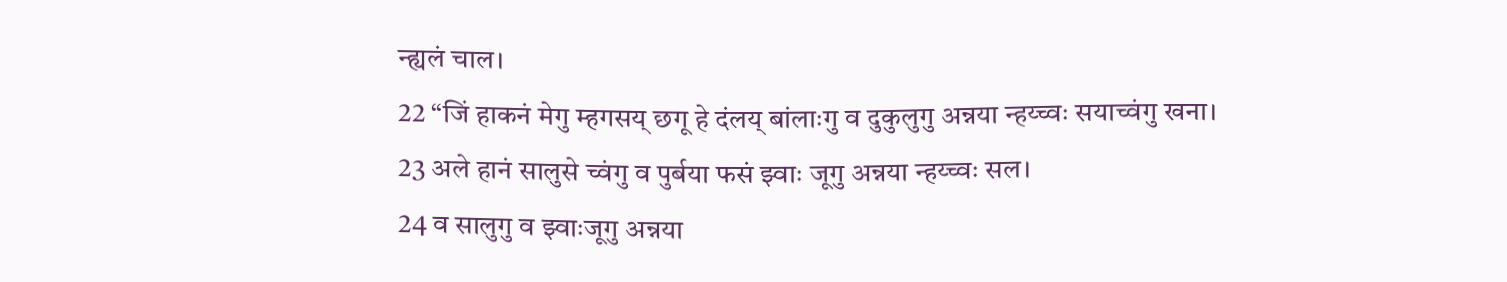न्ह्यलं चाल।
22 “जिं हाकनं मेगु म्हगसय् छगू हे दंलय् बांलाःगु व दुकुलुगु अन्नया न्हय्च्वः सयाच्वंगु खना।
23 अले हानं सालुसे च्वंगु व पुर्बया फसं झ्वाः जूगु अन्नया न्हय्च्वः सल।
24 व सालुगु व झ्वाःजूगु अन्नया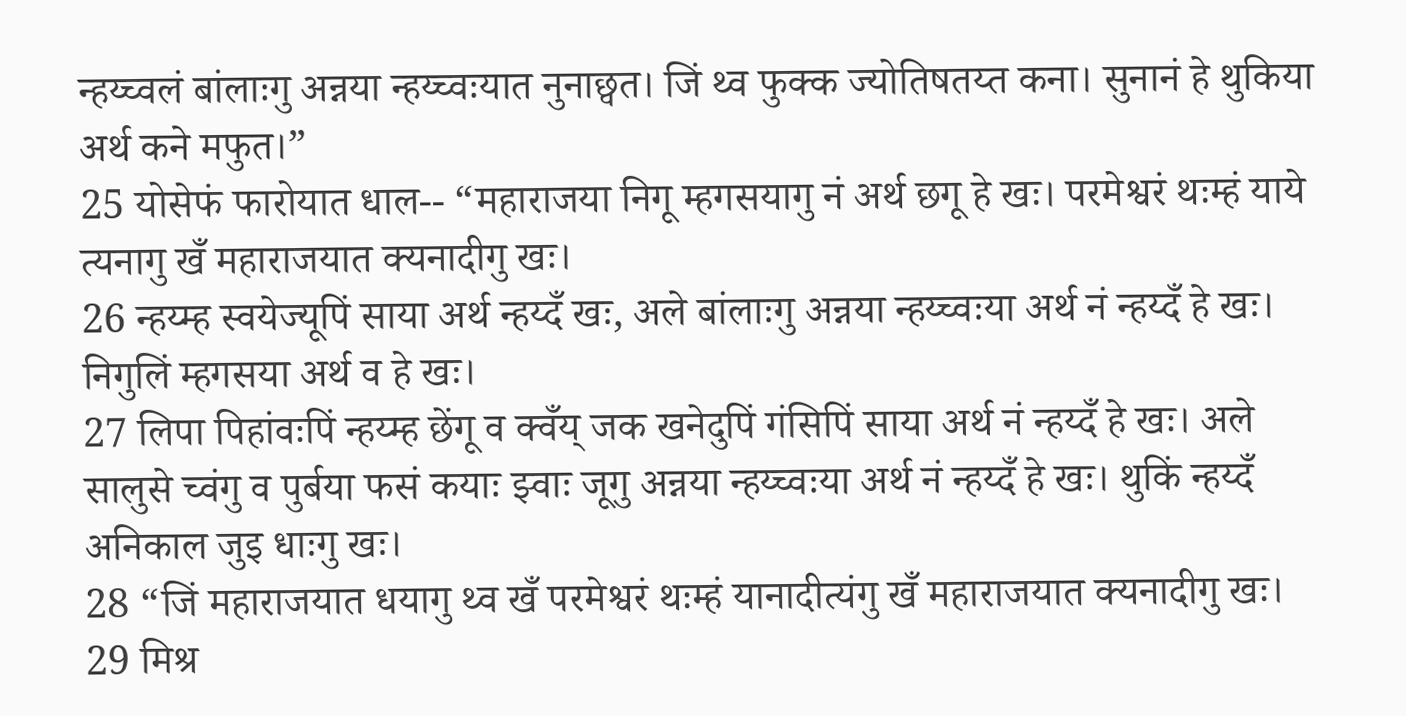न्हय्च्वलं बांलाःगु अन्नया न्हय्च्वःयात नुनाछ्वत। जिं थ्व फुक्क ज्योतिषतय्त कना। सुनानं हे थुकिया अर्थ कने मफुत।”
25 योसेफं फारोयात धाल-- “महाराजया निगू म्हगसयागु नं अर्थ छगू हे खः। परमेश्वरं थःम्हं याये त्यनागु खँ महाराजयात क्यनादीगु खः।
26 न्हय्म्ह स्वयेज्यूपिं साया अर्थ न्हय्दँ खः, अले बांलाःगु अन्नया न्हय्च्वःया अर्थ नं न्हय्दँ हे खः। निगुलिं म्हगसया अर्थ व हे खः।
27 लिपा पिहांवःपिं न्हय्म्ह छेंगू व क्वँय् जक खनेदुपिं गंसिपिं साया अर्थ नं न्हय्दँ हे खः। अले सालुसे च्वंगु व पुर्बया फसं कयाः झ्वाः जूगु अन्नया न्हय्च्वःया अर्थ नं न्हय्दँ हे खः। थुकिं न्हय्दँ अनिकाल जुइ धाःगु खः।
28 “जिं महाराजयात धयागु थ्व खँ परमेश्वरं थःम्हं यानादीत्यंगु खँ महाराजयात क्यनादीगु खः।
29 मिश्र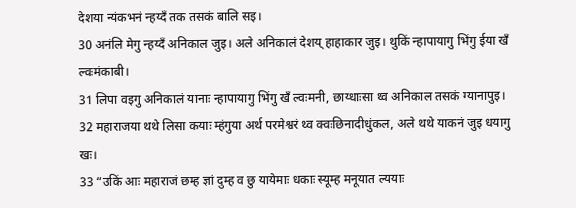देशया न्यंकभनं न्हय्दँ तक तसकं बालि सइ।
30 अनंलि मेगु न्हय्दँ अनिकाल जुइ। अले अनिकालं देशय् हाहाकार जुइ। थुकिं न्हापायागु भिंगु ईया खँ ल्वःमंकाबी।
31 लिपा वइगु अनिकालं यानाः न्हापायागु भिंगु खँ ल्वःमनी, छाय्धाःसा थ्व अनिकाल तसकं ग्यानापुइ।
32 महाराजया थथे लिसा कयाः म्हंगुया अर्थ परमेश्वरं थ्व क्वःछिनादीधुंकल, अले थथे याकनं जुइ धयागु खः।
33 “उकिं आः महाराजं छम्ह ज्ञां दुम्ह व छु यायेमाः धकाः स्यूम्ह मनूयात ल्ययाः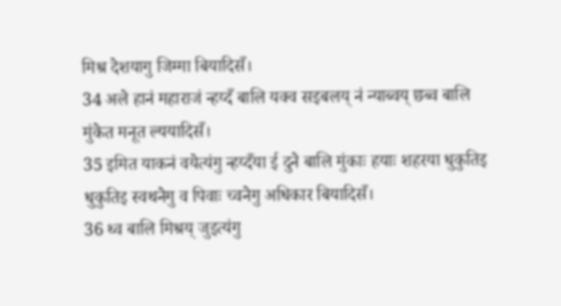मिश्र देशयागु जिम्मा बियादिसँ।
34 अले हानं महाराजं न्हय्दँ बालि यक्व सइबलय् नं न्याब्वय् छब्व बालि मुंकेत मनूत ल्ययादिसँ।
35 इमित याकनं वयेत्यंगु न्हय्दँया ई दुने बालि मुंकाः हयाः शहरया धुकुतिइ धुकुतिइ स्वथनेगु व पिवाः च्वनेगु अधिकार बियादिसँ।
36 थ्व बालि मिश्रय् जुइत्यंगु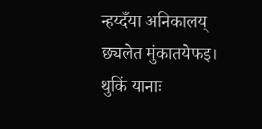न्हय्दँया अनिकालय् छ्यलेत मुंकातयेफइ। थुकिं यानाः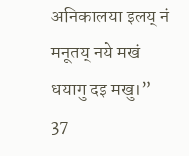अनिकालया इलय् नं मनूतय् नये मखं धयागु दइ मखु।”
37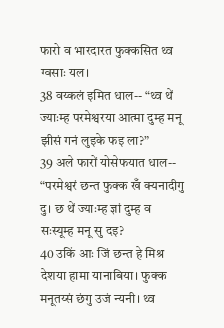फारो व भारदारत फुक्कसित थ्व ग्वसाः यल।
38 वय्कलं इमित धाल-- “थ्व थें ज्याःम्ह परमेश्वरया आत्मा दुम्ह मनू झीसं गनं लुइके फइ ला?”
39 अले फारों योसेफयात धाल-- “परमेश्वरं छन्त फुक्क खँ क्यनादीगु दु। छ थें ज्याःम्ह ज्ञां दुम्ह व सःस्यूम्ह मनू सु दइ?
40 उकिं आः जिं छन्त हे मिश्र देशया हामा यानाबिया। फुक्क मनूतय्सं छंगु उजं न्यनी। थ्व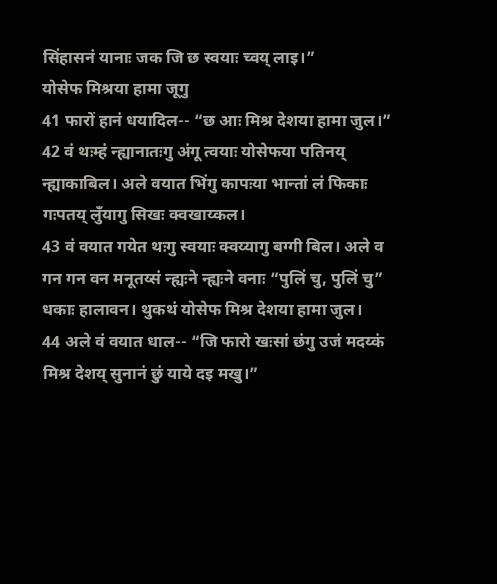सिंहासनं यानाः जक जि छ स्वयाः च्वय् लाइ।”
योसेफ मिश्रया हामा जूगु
41 फारों हानं धयादिल-- “छ आः मिश्र देशया हामा जुल।”
42 वं थःम्हं न्ह्यानातःगु अंगू त्वयाः योसेफया पतिनय् न्ह्याकाबिल। अले वयात भिंगु कापःया भान्तां लं फिकाः गःपतय् लुँयागु सिखः क्वखाय्कल।
43 वं वयात गयेत थःगु स्वयाः क्वय्यागु बग्गी बिल। अले व गन गन वन मनूतय्सं न्ह्यःने न्ह्यःने वनाः “पुलिं चु, पुलिं चु” धकाः हालावन। थुकथं योसेफ मिश्र देशया हामा जुल।
44 अले वं वयात धाल-- “जि फारो खःसां छंगु उजं मदय्कं मिश्र देशय् सुनानं छुं याये दइ मखु।”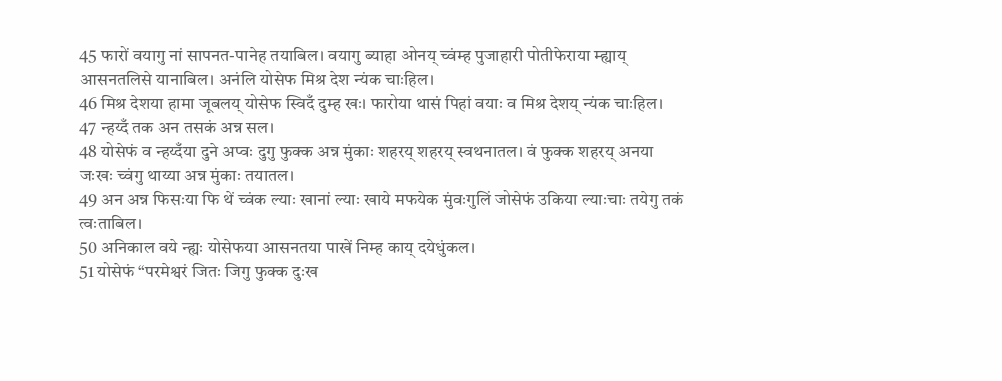45 फारों वयागु नां सापनत-पानेह तयाबिल। वयागु ब्याहा ओनय् च्वंम्ह पुजाहारी पोतीफेराया म्ह्याय् आसनतलिसे यानाबिल। अनंलि योसेफ मिश्र देश न्यंक चाःहिल।
46 मिश्र देशया हामा जूबलय् योसेफ स्विदँ दुम्ह खः। फारोया थासं पिहां वयाः व मिश्र देशय् न्यंक चाःहिल।
47 न्हय्दँ तक अन तसकं अन्न सल।
48 योसेफं व न्हय्दँया दुने अप्वः दुगु फुक्क अन्न मुंकाः शहरय् शहरय् स्वथनातल। वं फुक्क शहरय् अनया जःखः च्वंगु थाय्या अन्न मुंकाः तयातल।
49 अन अन्न फिसःया फि थें च्वंक ल्याः खानां ल्याः खाये मफयेक मुंवःगुलिं जोसेफं उकिया ल्याःचाः तयेगु तकं त्वःताबिल।
50 अनिकाल वये न्ह्यः योसेफया आसनतया पाखें निम्ह काय् दयेधुंकल।
51 योसेफं “परमेश्वरं जितः जिगु फुक्क दुःख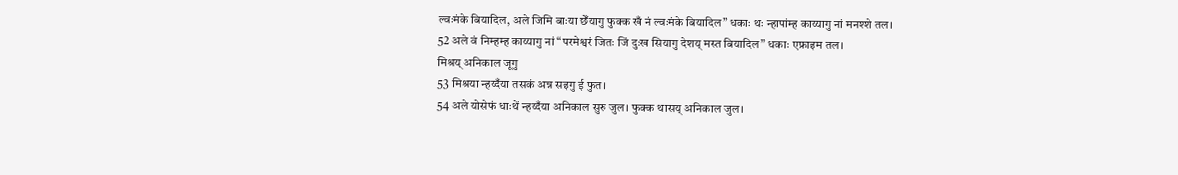ल्वःमंके बियादिल, अले जिमि बाःया छेँयागु फुक्क खँ नं ल्वःमंके बियादिल” धकाः थः न्हापांम्ह काय्यागु नां मनश्शे तल।
52 अले वं निम्हम्ह काय्यागु नां “परमेश्वरं जितः जिं दुःख सियागु देशय् मस्त बियादिल” धकाः एफ्राइम तल।
मिश्रय् अनिकाल जूगु
53 मिश्रया न्हय्दँया तसकं अन्न सइगु ई फुत।
54 अले योसेफं धाःथें न्हय्दँया अनिकाल सुरु जुल। फुक्क थासय् अनिकाल जुल।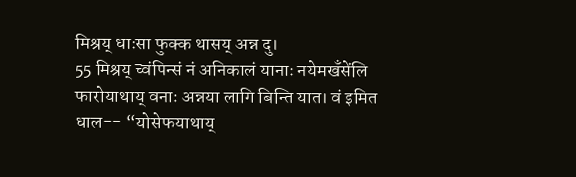मिश्रय् धाःसा फुक्क थासय् अन्न दु।
55 मिश्रय् च्वंपिन्सं नं अनिकालं यानाः नयेमखँसेंलि फारोयाथाय् वनाः अन्नया लागि बिन्ति यात। वं इमित धाल-- “योसेफयाथाय्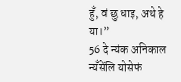हुँ, वं छु धाइ, अथे हे या।”
56 दे न्यंक अनिकाल न्यँसेंलि योसेफं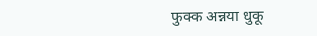फुक्क अन्नया धुकू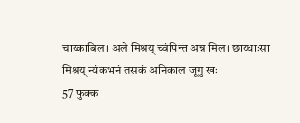चाय्काबिल। अले मिश्रय् च्वंपिन्त अन्न मिल। छाय्धाःसा मिश्रय् न्यंकभनं तसकं अनिकाल जूगु खः
57 फुक्क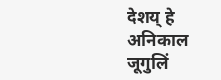देशय् हे अनिकाल जूगुलिं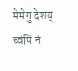मेमेगु देशय् च्वंपिं नं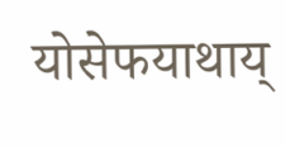योसेफयाथाय्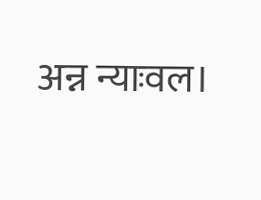अन्न न्याःवल।